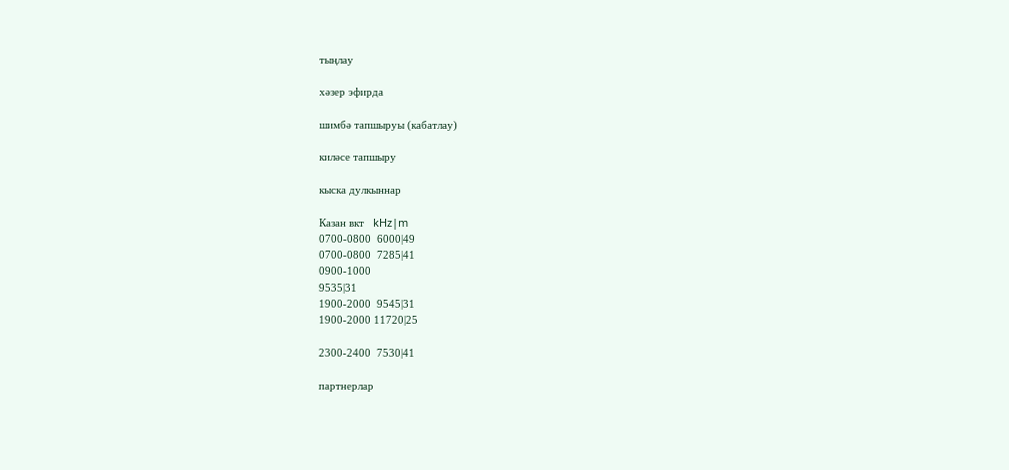тыңлау

хәзер эфирда

шимбә тапшыруы (кабатлау)

киләсе тапшыру

кыска дулкыннар

Казан вкт   kHz|m
0700-0800  6000|49
0700-0800  7285|41
0900-1000
9535|31
1900-2000  9545|31
1900-2000 11720|25

2300-2400  7530|41

партнерлар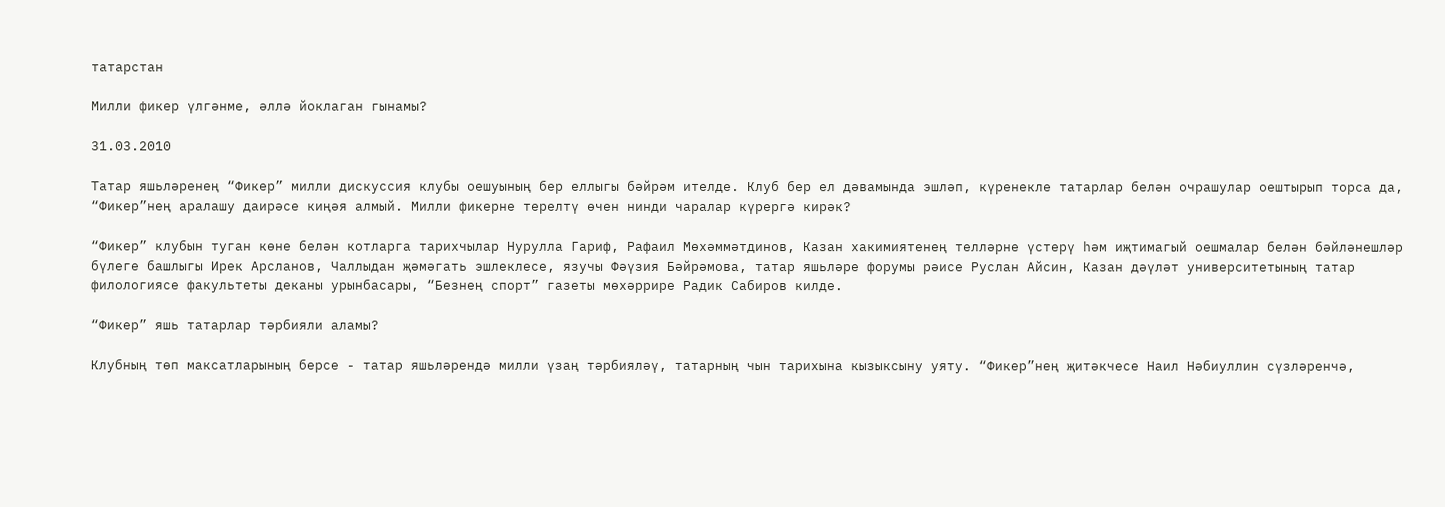татарстан

Милли фикер үлгәнме, әллә йоклаган гынамы?

31.03.2010

Татар яшьләренең “Фикер” милли дискуссия клубы оешуының бер еллыгы бәйрәм ителде. Клуб бер ел дәвамында эшләп, күренекле татарлар белән очрашулар оештырып торса да, “Фикер”нең аралашу даирәсе киңәя алмый. Милли фикерне терелтү өчен нинди чаралар күрергә кирәк?

“Фикер” клубын туган көне белән котларга тарихчылар Нурулла Гариф, Рафаил Мөхәммәтдинов, Казан хакимиятенең телләрне үстерү һәм иҗтимагый оешмалар белән бәйләнешләр бүлеге башлыгы Ирек Арсланов, Чаллыдан җәмәгать эшлеклесе, язучы Фәүзия Бәйрәмова, татар яшьләре форумы рәисе Руслан Айсин, Казан дәүләт университетының татар филологиясе факультеты деканы урынбасары, “Безнең спорт” газеты мөхәррире Радик Сабиров килде.

“Фикер” яшь татарлар тәрбияли аламы?

Клубның төп максатларының берсе - татар яшьләрендә милли үзаң тәрбияләү, татарның чын тарихына кызыксыну уяту. “Фикер”нең җитәкчесе Наил Нәбиуллин сүзләренчә,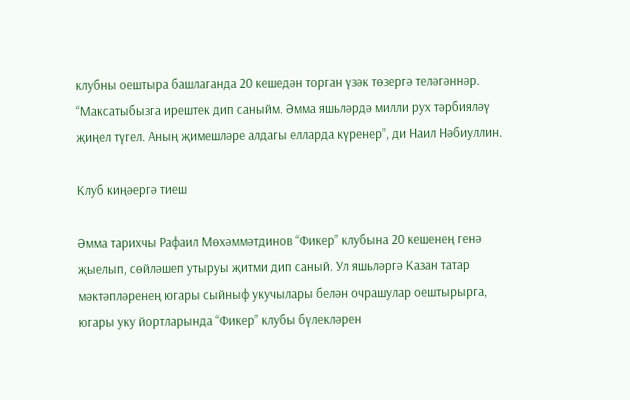клубны оештыра башлаганда 20 кешедән торган үзәк төзергә теләгәннәр.
“Максатыбызга ирештек дип саныйм. Әмма яшьләрдә милли рух тәрбияләү җиңел түгел. Аның җимешләре алдагы елларда күренер”, ди Наил Нәбиуллин.

Клуб киңәергә тиеш

Әмма тарихчы Рафаил Мөхәммәтдинов “Фикер” клубына 20 кешенең генә җыелып, сөйләшеп утыруы җитми дип саный. Ул яшьләргә Казан татар мәктәпләренең югары сыйныф укучылары белән очрашулар оештырырга, югары уку йортларында “Фикер” клубы бүлекләрен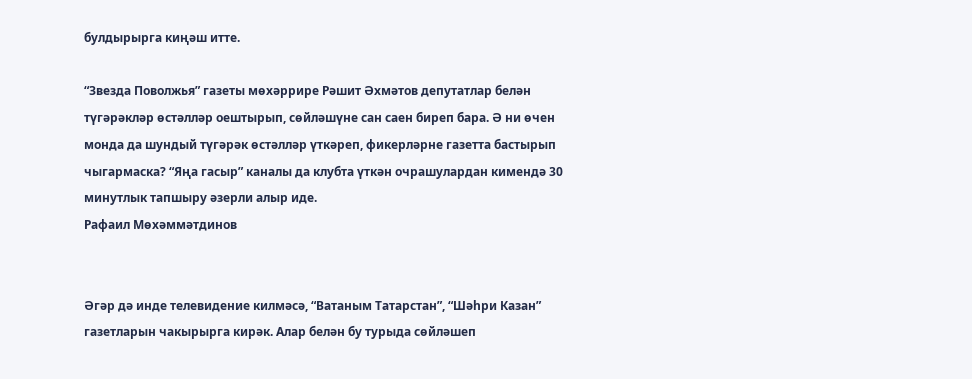булдырырга киңәш итте.

“Звезда Поволжья” газеты мөхәррире Рәшит Әхмәтов депутатлар белән түгәрәкләр өстәлләр оештырып, сөйләшүне сан саен биреп бара. Ә ни өчен монда да шундый түгәрәк өстәлләр үткәреп, фикерләрне газетта бастырып чыгармаска? “Яңа гасыр” каналы да клубта үткән очрашулардан кимендә 30 минутлык тапшыру әзерли алыр иде.
Рафаил Мөхәммәтдинов


Әгәр дә инде телевидение килмәсә, “Ватаным Татарстан”, “Шәһри Казан” газетларын чакырырга кирәк. Алар белән бу турыда сөйләшеп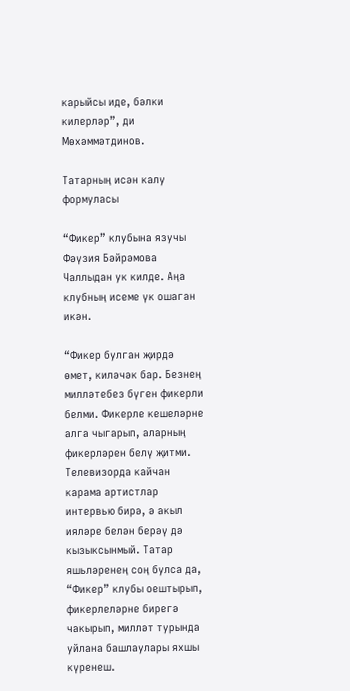карыйсы иде, бәлки килерләр”, ди Мөхәммәтдинов.

Татарның исән калу формуласы

“Фикер” клубына язучы Фәүзия Бәйрәмова Чаллыдан ук килде. Аңа клубның исеме үк ошаган икән.

“Фикер булган җирдә өмет, киләчәк бар. Безнең милләтебез бүген фикерли белми. Фикерле кешеләрне алга чыгарып, аларның фикерләрен белү җитми. Телевизорда кайчан карама артистлар интервью бирә, ә акыл ияләре белән берәү дә кызыксынмый. Татар яшьләренең соң булса да, “Фикер” клубы оештырып, фикерлеләрне бирегә чакырып, милләт турында уйлана башлаулары яхшы күренеш.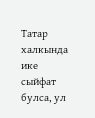Татар халкында ике сыйфат булса, ул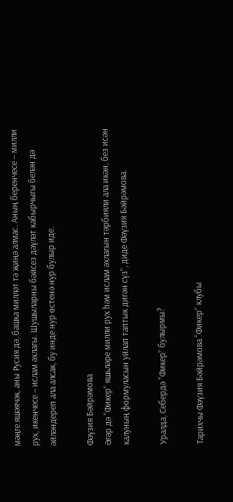мәңге яшәячәк, аны Русия дә, башка милләт тә җиңә алмас. Аның беренчесе – милли рух, икенчесе – ислам әхлагы. Шушыларны бәйсез дәүләт кабырчыгы белән дә әйләндереп ала алсак, бу инде нур өстенә нур булыр иде.

Фәүзия Бәйрәмова
Әгәр дә “Фикер” яшьләре милли рух һәм ислам әхлагын тәрбияли ала икән, без исән калуның формуласын уйлап таптык дигән сүз”, диде Фәүзия Бәйрәмова.

Уралда, Себердә “Фикер” булырмы?

Тарихчы Фәүзия Бәйрәмова “Фикер” клубы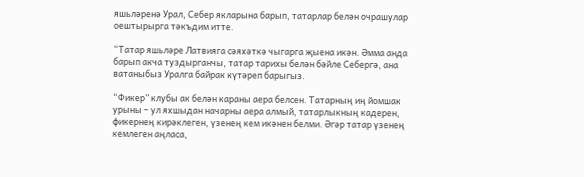яшьләренә Урал, Себер якларына барып, татарлар белән очрашулар оештырырга тәкъдим итте.

“Татар яшьләре Латвияга сәяхәткә чыгарга җыена икән. Әмма анда барып акча туздырганчы, татар тарихы белән бәйле Себергә, ана ватаныбыз Уралга байрак күтәреп барыгыз.

“Фикер” клубы ак белән караны аера белсен. Татарның иң йомшак урыны – ул яхшыдан начарны аера алмый, татарлыкның кадерен, фикернең кирәклеген, үзенең кем икәнен белми. Әгәр татар үзенең кемлеген аңласа,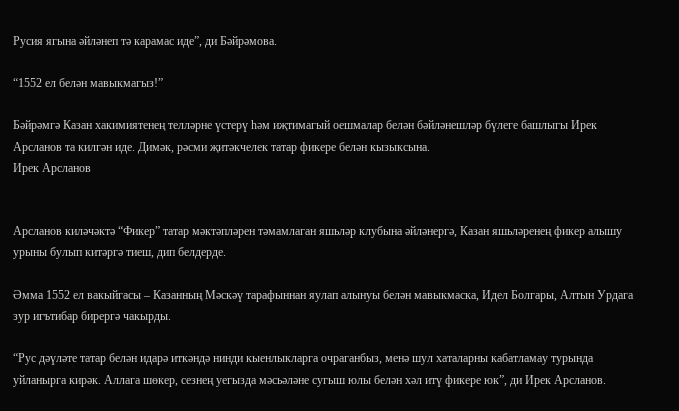Русия ягына әйләнеп тә карамас иде”, ди Бәйрәмова.

“1552 ел белән мавыкмагыз!”

Бәйрәмгә Казан хакимиятенең телләрне үстерү һәм иҗтимагый оешмалар белән бәйләнешләр бүлеге башлыгы Ирек Арсланов та килгән иде. Димәк, рәсми җитәкчелек татар фикере белән кызыксына.
Ирек Арсланов


Арсланов киләчәктә “Фикер” татар мәктәпләрен тәмамлаган яшьләр клубына әйләнергә, Казан яшьләренең фикер алышу урыны булып китәргә тиеш, дип белдерде.

Әмма 1552 ел вакыйгасы – Казанның Мәскәү тарафыннан яулап алынуы белән мавыкмаска, Идел Болгары, Алтын Урдага зур игътибар бирергә чакырды.

“Рус дәүләте татар белән идарә иткәндә нинди кыенлыкларга очраганбыз, менә шул хаталарны кабатламау турында уйланырга кирәк. Аллага шөкер, сезнең уегызда мәсьәләне сугыш юлы белән хәл итү фикере юк”, ди Ирек Арсланов.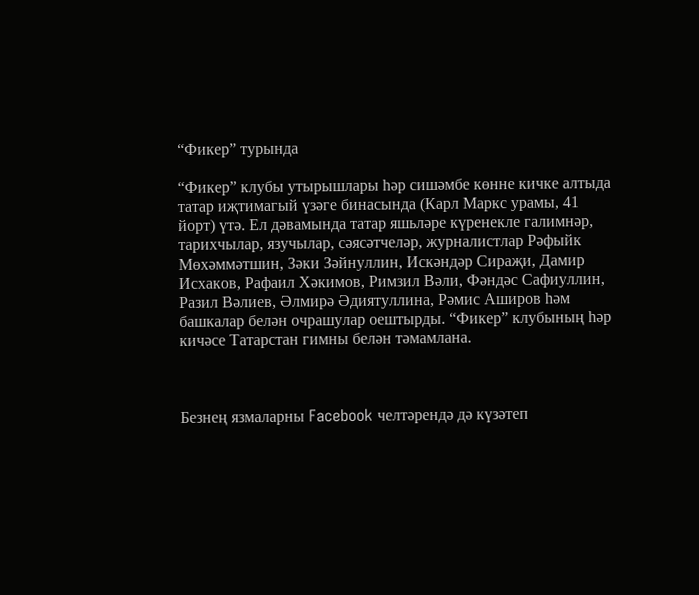“Фикер” турында

“Фикер” клубы утырышлары һәр сишәмбе көнне кичке алтыда татар иҗтимагый үзәге бинасында (Карл Маркс урамы, 41 йорт) үтә. Ел дәвамында татар яшьләре күренекле галимнәр, тарихчылар, язучылар, сәясәтчеләр, журналистлар Рәфыйк Мөхәммәтшин, Зәки Зәйнуллин, Искәндәр Сираҗи, Дамир Исхаков, Рафаил Хәкимов, Римзил Вәли, Фәндәс Сафиуллин, Разил Вәлиев, Әлмирә Әдиятуллина, Рәмис Аширов һәм башкалар белән очрашулар оештырды. “Фикер” клубының һәр кичәсе Татарстан гимны белән тәмамлана.



Безнең язмаларны Facebook челтәрендә дә күзәтеп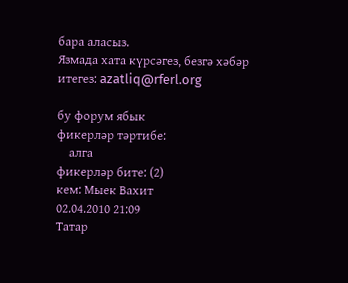бара аласыз.
Язмада хата күрсәгез, безгә хәбәр итегез: azatliq@rferl.org

бу форум ябык
фикерләр тәртибе:
    алга
фикерләр бите: (2)
кем: Мыек Вахит
02.04.2010 21:09
Татар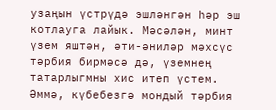узаңын үстрүдә эшләнгән һәр эш котлауга лайык. Мәсәлән, минт үзем яштән, әти-әниләр мәхсүс тәрбия бирмәсә дә, үземнең татарлыгмны хис итеп үстем. Әммә, күбебезгә мондый тәрбия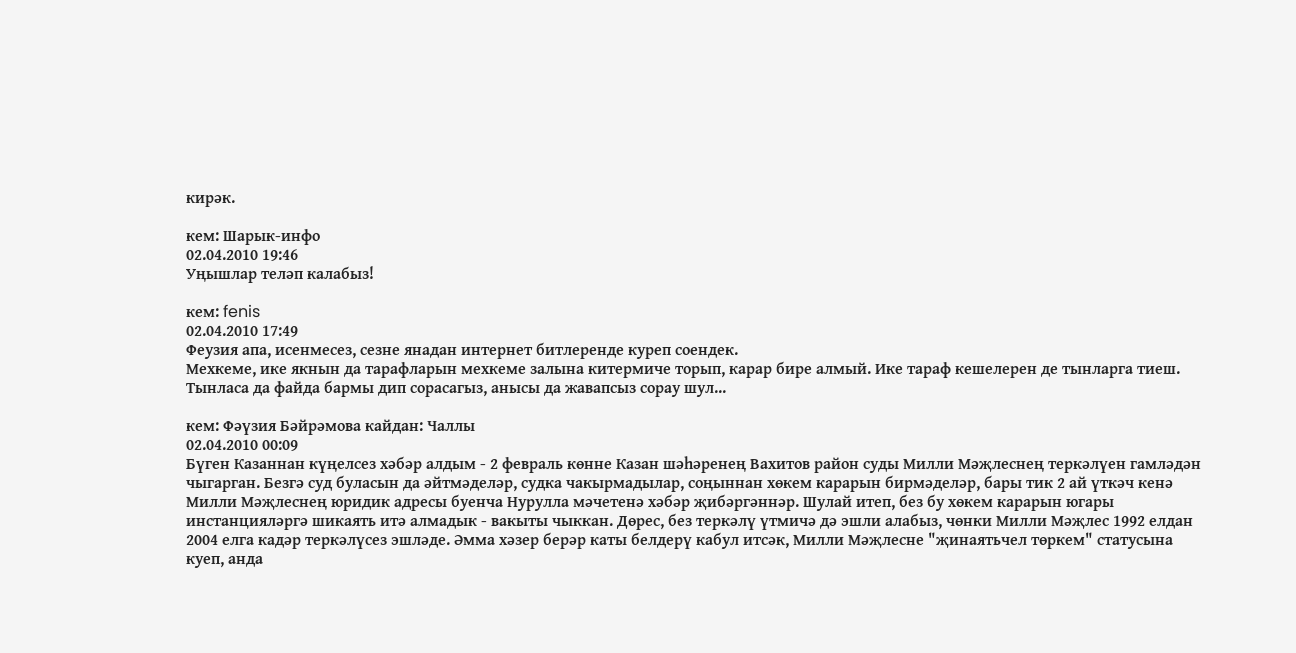кирәк.

кем: Шарык-инфо
02.04.2010 19:46
Уңышлар теләп калабыз!

кем: fenis
02.04.2010 17:49
Феузия апа, исенмесез, сезне янадан интернет битлеренде куреп соендек.
Мехкеме, ике якнын да тарафларын мехкеме залына китермиче торып, карар бире алмый. Ике тараф кешелерен де тынларга тиеш. Тынласа да файда бармы дип сорасагыз, анысы да жавапсыз сорау шул...

кем: Фәүзия Бәйрәмова кайдан: Чаллы
02.04.2010 00:09
Бүген Казаннан күңелсез хәбәр алдым - 2 февраль көнне Казан шәһәренең Вахитов район суды Милли Мәҗлеснең теркәлүен гамләдән чыгарган. Безгә суд буласын да әйтмәделәр, судка чакырмадылар, соңыннан хөкем карарын бирмәделәр, бары тик 2 ай үткәч кенә Милли Мәҗлеснең юридик адресы буенча Нурулла мәчетенә хәбәр җибәргәннәр. Шулай итеп, без бу хөкем карарын югары инстанцияләргә шикаять итә алмадык - вакыты чыккан. Дөрес, без теркәлү үтмичә дә эшли алабыз, чөнки Милли Мәҗлес 1992 елдан 2004 елга кадәр теркәлүсез эшләде. Әмма хәзер берәр каты белдерү кабул итсәк, Милли Мәҗлесне "җинаятьчел төркем" статусына куеп, анда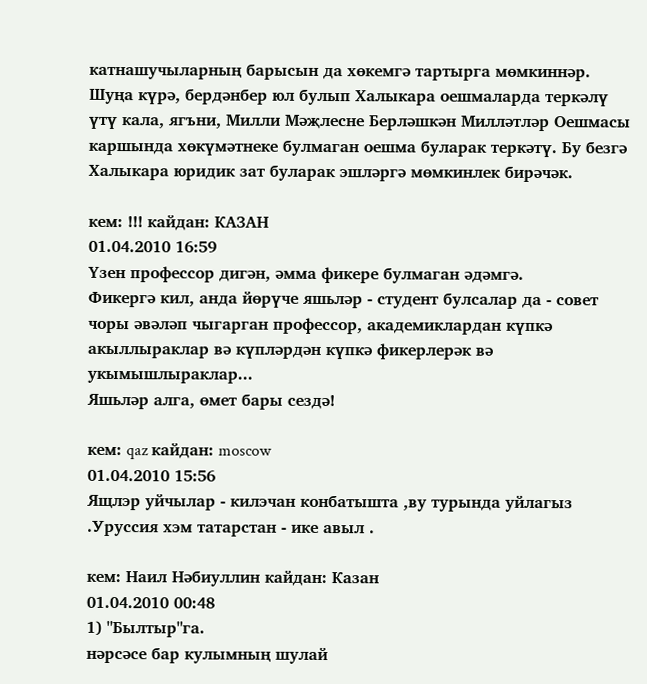катнашучыларның барысын да хөкемгә тартырга мөмкиннәр. Шуңа күрә, бердәнбер юл булып Халыкара оешмаларда теркәлү үтү кала, ягъни, Милли Мәҗлесне Берләшкән Милләтләр Оешмасы каршында хөкүмәтнеке булмаган оешма буларак теркәтү. Бу безгә Халыкара юридик зат буларак эшләргә мөмкинлек бирәчәк.

кем: !!! кайдан: КАЗАН
01.04.2010 16:59
Үзен профессор дигән, әмма фикере булмаган әдәмгә.
Фикергә кил, анда йөрүче яшьләр - студент булсалар да - совет чоры әвәләп чыгарган профессор, академиклардан күпкә акыллыраклар вә күпләрдән күпкә фикерлерәк вә укымышлыраклар...
Яшьләр алга, өмет бары сездә!

кем: qaz кайдан: moscow
01.04.2010 15:56
Ящлэр уйчылар - килэчан конбатышта ,ву турында уйлагыз .Уруссия хэм татарстан - ике авыл .

кем: Наил Нәбиуллин кайдан: Казан
01.04.2010 00:48
1) "Былтыр"га.
нәрсәсе бар кулымның шулай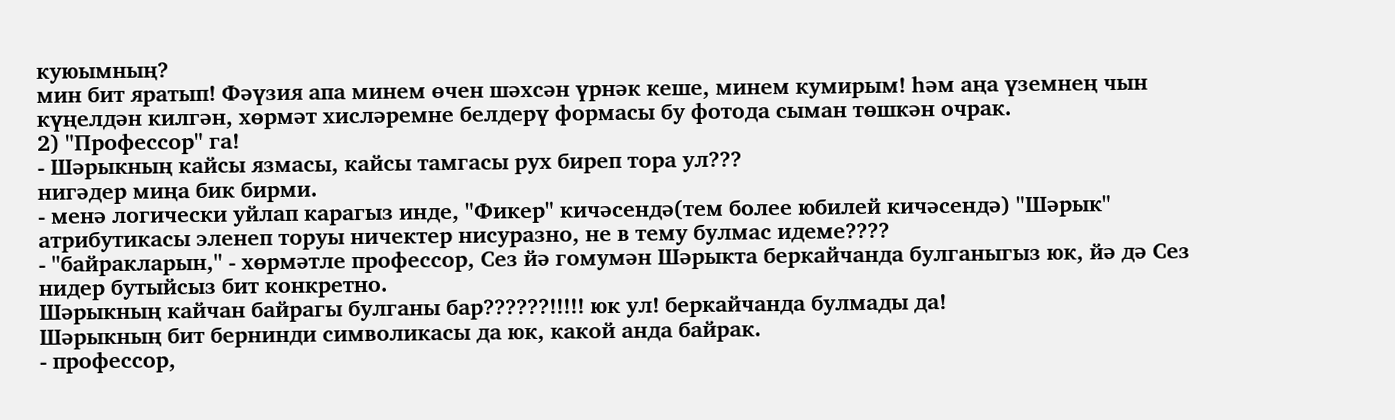куюымның?
мин бит яратып! Фәүзия апа минем өчен шәхсән үрнәк кеше, минем кумирым! һәм аңа үземнең чын күңелдән килгән, хөрмәт хисләремне белдерү формасы бу фотода сыман төшкән очрак.
2) "Профессор" га!
- Шәрыкның кайсы язмасы, кайсы тамгасы рух биреп тора ул???
нигәдер миңа бик бирми.
- менә логически уйлап карагыз инде, "Фикер" кичәсендә(тем более юбилей кичәсендә) "Шәрык" атрибутикасы эленеп торуы ничектер нисуразно, не в тему булмас идеме????
- "байракларын," - хөрмәтле профессор, Сез йә гомумән Шәрыкта беркайчанда булганыгыз юк, йә дә Сез нидер бутыйсыз бит конкретно.
Шәрыкның кайчан байрагы булганы бар??????!!!!! юк ул! беркайчанда булмады да!
Шәрыкның бит бернинди символикасы да юк, какой анда байрак.
- профессор,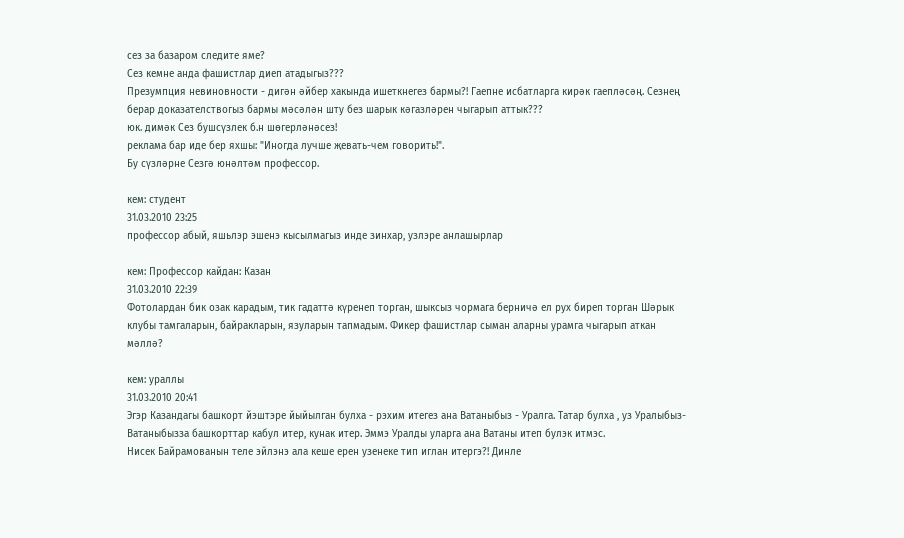сез за базаром следите яме?
Сез кемне анда фашистлар диеп атадыгыз???
Презумпция невиновности - дигән әйбер хакында ишеткнегез бармы?! Гаепне исбатларга кирәк гаепләсәң. Сезнең берар доказателствогыз бармы мәсәлән шту без шарык кәгазләрен чыгарып аттык???
юк. димәк Сез бушсүзлек б.н шөгерләнәсез!
реклама бар иде бер яхшы: "Иногда лучше җевать-чем говорить!".
Бу сүзләрне Сезгә юнәлтәм профессор.

кем: студент
31.03.2010 23:25
профессор абый, яшьлэр эшенэ кысылмагыз инде зинхар, узлэре анлашырлар

кем: Профессор кайдан: Казан
31.03.2010 22:39
Фотолардан бик озак карадым, тик гадаттә күренеп торган, шыксыз чормага берничә ел рух биреп торган Шәрык клубы тамгаларын, байракларын, язуларын тапмадым. Фикер фашистлар сыман аларны урамга чыгарып аткан мәллә?

кем: ураллы
31.03.2010 20:41
Эгэр Казандагы башкорт йэштэре йыйылган булха - рэхим итегез ана Ватаныбыз - Уралга. Татар булха , уз Уралыбыз-Ватаныбызза башкорттар кабул итер, кунак итер. Эммэ Уралды уларга ана Ватаны итеп булэк итмэс.
Нисек Байрамованын теле эйлэнэ ала кеше ерен узенеке тип иглан итергэ?! Динле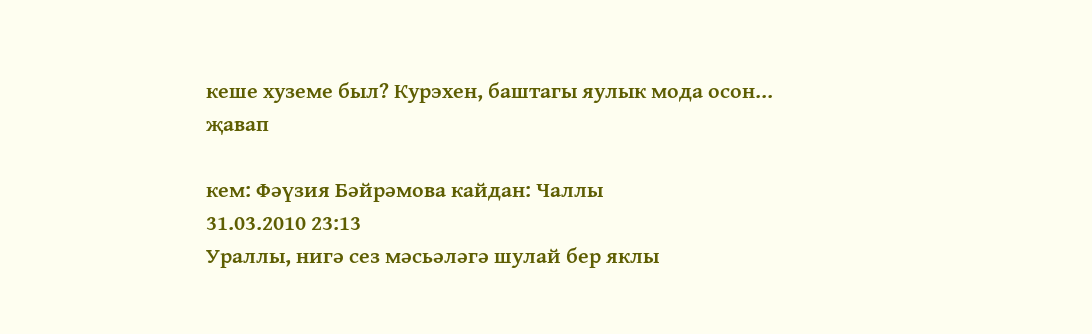кеше хуземе был? Курэхен, баштагы яулык мода осон...
җавап

кем: Фәүзия Бәйрәмова кайдан: Чаллы
31.03.2010 23:13
Ураллы, нигә сез мәсьәләгә шулай бер яклы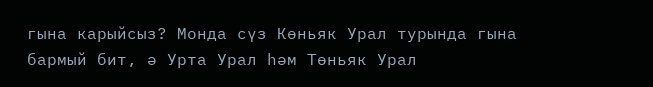гына карыйсыз? Монда сүз Көньяк Урал турында гына бармый бит, ә Урта Урал һәм Төньяк Урал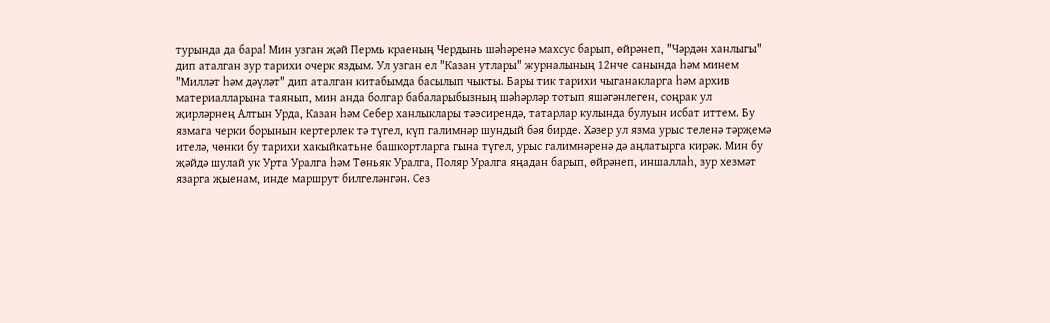турында да бара! Мин узган җәй Пермь краеның Чердынь шәһәренә махсус барып, өйрәнеп, "Чәрдән ханлыгы" дип аталган зур тарихи очерк яздым. Ул узган ел "Казан утлары" журналының 12нче санында һәм минем "Милләт һәм дәүләт" дип аталган китабымда басылып чыкты. Бары тик тарихи чыганакларга һәм архив материалларына таянып, мин анда болгар бабаларыбызның шәһәрләр тотып яшәгәнлеген, соңрак ул җирләрнең Алтын Урда, Казан һәм Себер ханлыклары тәэсирендә, татарлар кулында булуын исбат иттем. Бу язмага черки борынын кертерлек тә түгел, күп галимнәр шундый бәя бирде. Хәзер ул язма урыс теленә тәрҗемә ителә, чөнки бу тарихи хакыйкатьне башкортларга гына түгел, урыс галимнәренә дә аңлатырга кирәк. Мин бу җәйдә шулай ук Урта Уралга һәм Төньяк Уралга, Поляр Уралга яңадан барып, өйрәнеп, иншаллаһ, зур хезмәт язарга җыенам, инде маршрут билгеләнгән. Сез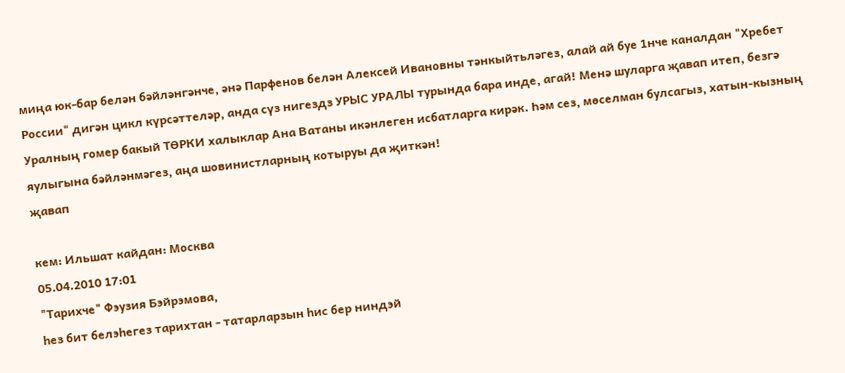миңа юк-бар белән бәйләнгәнче, әнә Парфенов белән Алексей Ивановны тәнкыйтьләгез, алай ай буе 1нче каналдан "Хребет России" дигән цикл күрсәттеләр, анда сүз нигездз УРЫС УРАЛЫ турында бара инде, агай! Менә шуларга җавап итеп, безгә Уралның гомер бакый ТӨРКИ халыклар Ана Ватаны икәнлеген исбатларга кирәк. Һәм сез, мөселман булсагыз, хатын-кызның яулыгына бәйләнмәгез, аңа шовинистларның котыруы да җиткән!
җавап

кем: Ильшат кайдан: Москва
05.04.2010 17:01
"Тарихче" Фэузия Бэйрэмова,
hез бит белэhегез тарихтан - татарларзын hис бер ниндэй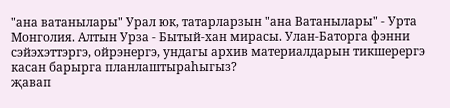"ана ватанылары" Урал юк, татарларзын "ана Ватанылары" - Урта Монголия. Алтын Урза - Бытый-хан мирасы. Улан-Баторга фэнни сэйэхэттэргэ, ойрэнергэ, ундагы архив материалдарын тикшерергэ касан барырга планлаштыраhыгыз?
җавап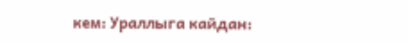кем: Ураллыга кайдан: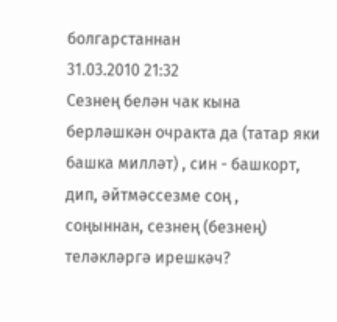болгарстаннан
31.03.2010 21:32
Сезнең белән чак кына берләшкән очракта да (татар яки башка милләт) , син - башкорт, дип, әйтмәссезме соң , соңыннан, сезнең (безнең) теләкләргә ирешкәч?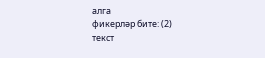алга
фикерләр бите: (2)
текст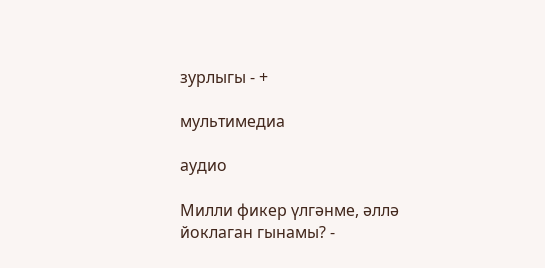зурлыгы - +

мультимедиа

аудио

Милли фикер үлгәнме, әллә йоклаган гынамы? -